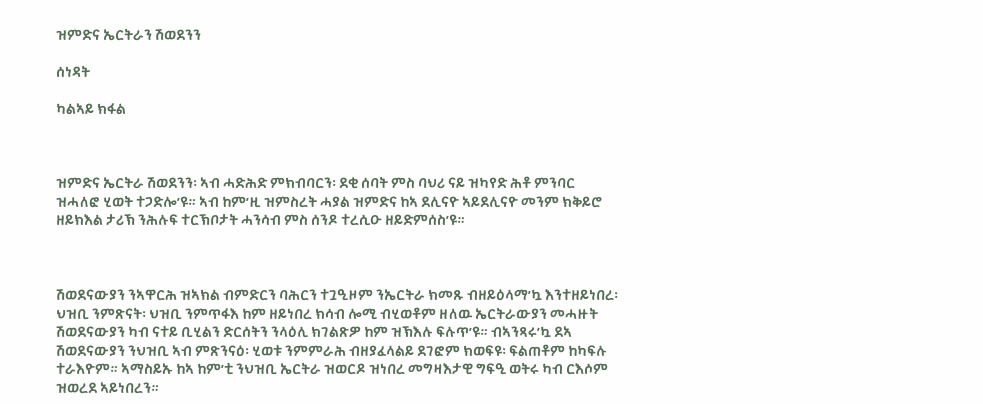ዝምድና ኤርትራን ሽወደንን

ሰነዳት

ካልኣይ ክፋል



ዝምድና ኤርትራ ሽወደንን፡ ኣብ ሓድሕድ ምክብባርን፡ ደቂ ሰባት ምስ ባህሪ ናይ ዝካየድ ሕቶ ምንባር ዝሓለፎ ሂወት ተጋድሎ’ዩ። ኣብ ከም’ዚ ዝምስረት ሓያል ዝምድና ከኣ ደሊናዮ ኣይደሊናዮ መንም ክቅይሮ ዘይክእል ታሪኽ ንሕሉፍ ተርኽቦታት ሓንሳብ ምስ ሰንዶ ተረሲዑ ዘይድምሰስ’ዩ።



ሽወደናውያን ንኣዋርሕ ዝኣክል ብምድርን ባሕርን ተጓዒዞም ንኤርትራ ክመጹ ብዘይዕላማ’ኳ እንተዘይነበረ፡ ህዝቢ ንምጽናት፡ ህዝቢ ንምጥፋእ ከም ዘይነበረ ክሳብ ሎሚ ብሂወቶም ዘለዉ ኤርትራውያን መሓዙት ሽወደናውያን ካብ ናተይ ቢሂልን ድርሰትን ንላዕሊ ክገልጽዎ ከም ዝኽእሉ ፍሉጥ’ዩ። ብኣንጻሩ’ኳ ደኣ ሽወደናውያን ንህዝቢ ኣብ ምጽንናዕ፡ ሂወቱ ንምምራሕ ብዘያፈላልይ ደገፎም ክወፍዩ፡ ፍልጠቶም ከካፍሉ ተራእዮም። ኣማስይኡ ከኣ ከም’ቲ ንህዝቢ ኤርትራ ዝወርዶ ዝነበረ መግዛእታዊ ግፍዒ ወትሩ ካብ ርእሶም ዝወረደ ኣይነበረን።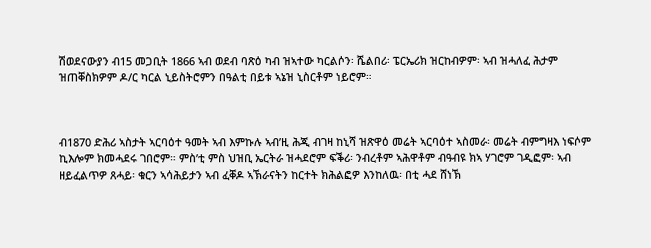ሽወደናውያን ብ15 መጋቢት 1866 ኣብ ወደብ ባጽዕ ካብ ዝኣተው ካርልሶን፡ ሼልበሪ፡ ፔርኤሪክ ዝርከብዎም፡ ኣብ ዝሓለፈ ሕታም ዝጠቐስክዎም ዶ/ር ካርል ኒይስትሮምን በዓልቲ በይቱ ኣኔዝ ኒስርቶም ነይሮም።



ብ1870 ድሕሪ ኣስታት ኣርባዕተ ዓመት ኣብ እምኩሉ ኣብ’ዚ ሕጂ ብገዛ ከኒሻ ዝጽዋዕ መሬት ኣርባዕተ ኣስመራ፡ መሬት ብምግዛእ ነፍሶም ኪእሎም ክመሓደሩ ገበሮም። ምስ’ቲ ምስ ህዝቢ ኤርትራ ዝሓደሮም ፍቕሪ፡ ንብረቶም ኣሕዋቶም ብዓብዩ ክኣ ሃገሮም ገዲፎም፡ ኣብ ዘይፈልጥዎ ጸሓይ፡ ቁርን ኣሳሕይታን ኣብ ፈቐዶ ኣኽራናትን ከርተት ክሕልፎዎ እንከለዉ፡ በቲ ሓደ ሸነኽ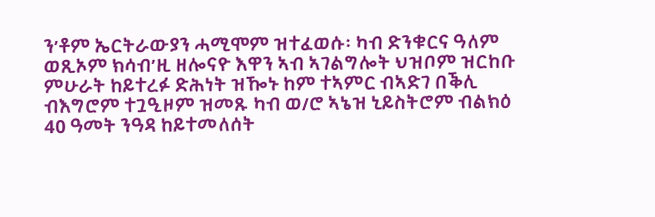ን’ቶም ኤርትራውያን ሓሚሞም ዝተፈወሱ፡ ካብ ድንቁርና ዓለም ወጺኦም ክሳብ’ዚ ዘሎናዮ እዋን ኣብ ኣገልግሎት ህዝቦም ዝርከቡ ምሁራት ከይተረፉ ድሕነት ዝዀኑ ከም ተኣምር ብኣድገ በቕሊ ብእግሮም ተጓዒዞም ዝመጹ ካብ ወ/ሮ ኣኔዝ ኒይስትሮም ብልክዕ 40 ዓመት ንዓዳ ከይተመለሰት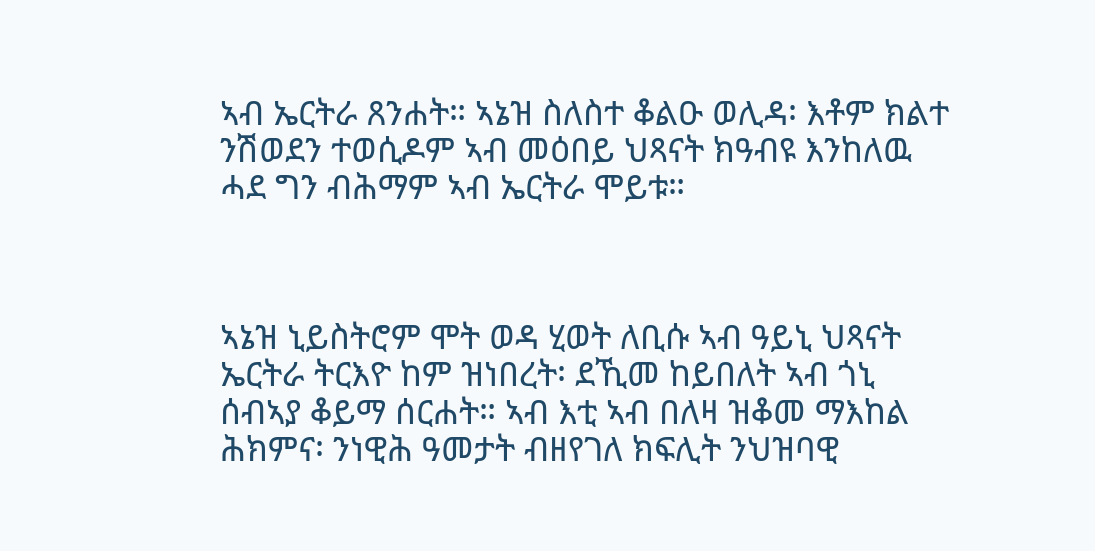ኣብ ኤርትራ ጸንሐት። ኣኔዝ ስለስተ ቆልዑ ወሊዳ፡ እቶም ክልተ ንሽወደን ተወሲዶም ኣብ መዕበይ ህጻናት ክዓብዩ እንከለዉ ሓደ ግን ብሕማም ኣብ ኤርትራ ሞይቱ።



ኣኔዝ ኒይስትሮም ሞት ወዳ ሂወት ለቢሱ ኣብ ዓይኒ ህጻናት ኤርትራ ትርእዮ ከም ዝነበረት፡ ደኺመ ከይበለት ኣብ ጎኒ ሰብኣያ ቆይማ ሰርሐት። ኣብ እቲ ኣብ በለዛ ዝቆመ ማእከል ሕክምና፡ ንነዊሕ ዓመታት ብዘየገለ ክፍሊት ንህዝባዊ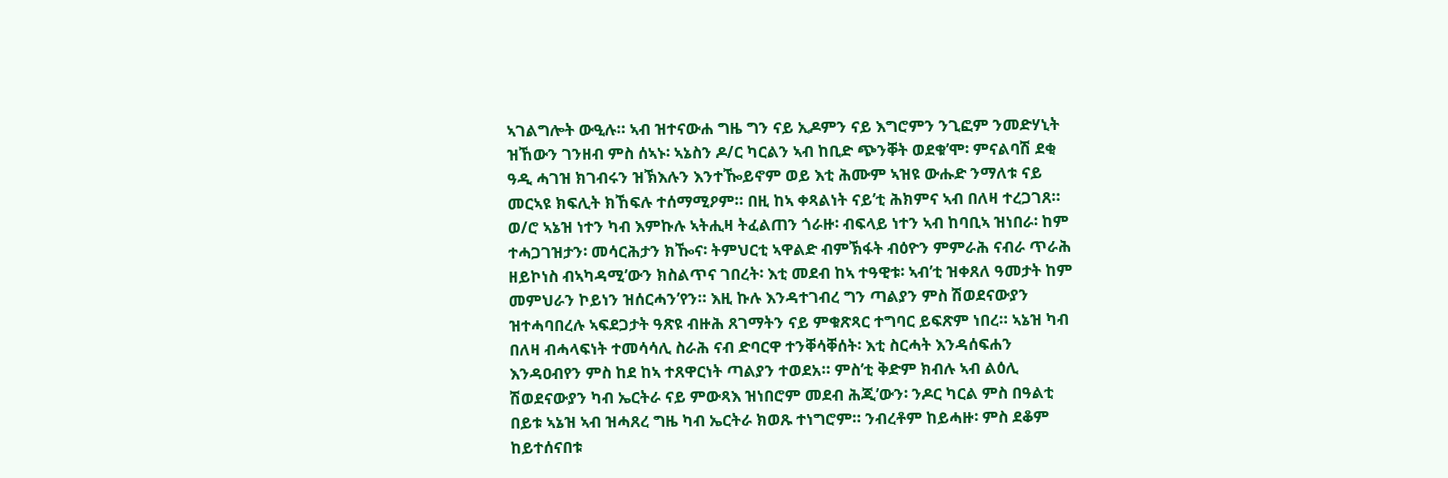ኣገልግሎት ውዒሉ። ኣብ ዝተናውሐ ግዜ ግን ናይ ኢዶምን ናይ እግሮምን ንጊፎም ንመድሃኒት ዝኸውን ገንዘብ ምስ ሰኣኑ፡ ኣኔስን ዶ/ር ካርልን ኣብ ከቢድ ጭንቐት ወደቁ’ሞ፡ ምናልባሽ ደቂ ዓዲ ሓገዝ ክገብሩን ዝኽእሉን እንተዀይኖም ወይ እቲ ሕሙም ኣዝዩ ውሑድ ንማለቱ ናይ መርኣዩ ክፍሊት ክኸፍሉ ተሰማሚዖም። በዚ ከኣ ቀጻልነት ናይ’ቲ ሕክምና ኣብ በለዛ ተረጋገጸ። ወ/ሮ ኣኔዝ ነተን ካብ እምኩሉ ኣትሒዛ ትፈልጠን ጎራዙ፡ ብፍላይ ነተን ኣብ ከባቢኣ ዝነበራ፡ ከም ተሓጋገዝታን፡ መሳርሕታን ክዀና፡ ትምህርቲ ኣዋልድ ብምኽፋት ብዕዮን ምምራሕ ናብራ ጥራሕ ዘይኮነስ ብኣካዳሚ’ውን ክስልጥና ገበረት፡ እቲ መደብ ከኣ ተዓዊቱ፡ ኣብ’ቲ ዝቀጸለ ዓመታት ከም መምህራን ኮይነን ዝሰርሓን’የን። እዚ ኩሉ እንዳተገብረ ግን ጣልያን ምስ ሽወደናውያን ዝተሓባበረሉ ኣፍደጋታት ዓጽዩ ብዙሕ ጸገማትን ናይ ምቁጽጻር ተግባር ይፍጽም ነበረ። ኣኔዝ ካብ በለዛ ብሓላፍነት ተመሳሳሊ ስራሕ ናብ ድባርዋ ተንቐሳቐሰት፡ እቲ ስርሓት እንዳሰፍሐን እንዳዐብየን ምስ ከደ ከኣ ተጸዋርነት ጣልያን ተወደአ። ምስ’ቲ ቅድም ክብሉ ኣብ ልዕሊ ሽወደናውያን ካብ ኤርትራ ናይ ምውጻእ ዝነበሮም መደብ ሕጂ’ውን፡ ንዶር ካርል ምስ በዓልቲ በይቱ ኣኔዝ ኣብ ዝሓጸረ ግዜ ካብ ኤርትራ ክወጹ ተነግሮም። ንብረቶም ከይሓዙ፡ ምስ ደቆም ከይተሰናበቱ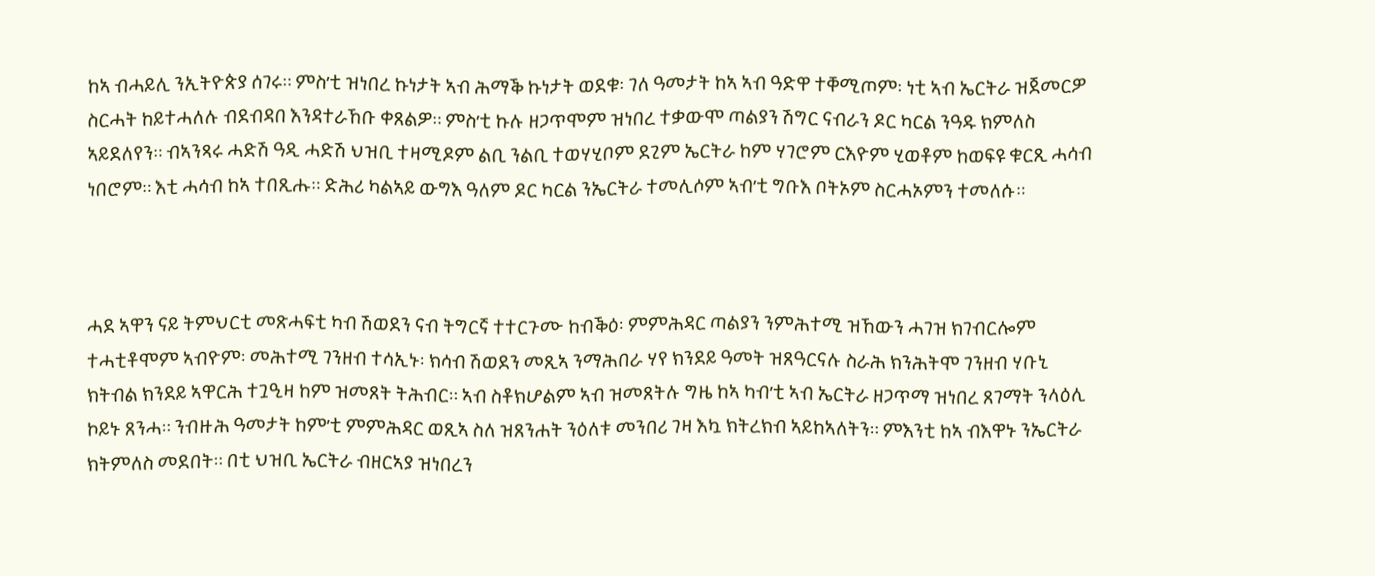ከኣ ብሓይሊ ንኢትዮጵያ ሰገሩ። ምስ’ቲ ዝነበረ ኩነታት ኣብ ሕማቕ ኩነታት ወደቁ፡ ገለ ዓመታት ከኣ ኣብ ዓድዋ ተቐሚጦም፡ ነቲ ኣብ ኤርትራ ዝጀመርዎ ስርሓት ከይተሓለሉ ብደብዳበ እንዳተራኸቡ ቀጸልዎ። ምስ’ቲ ኩሉ ዘጋጥሞም ዝነበረ ተቃውሞ ጣልያን ሽግር ናብራን ዶር ካርል ንዓዱ ክምለስ ኣይደለየን። ብኣንጻሩ ሓድሽ ዓዲ ሓድሽ ህዝቢ ተዛሚዶም ልቢ ንልቢ ተወሃሂቦም ደጊም ኤርትራ ከም ሃገሮም ርእዮም ሂወቶም ከወፍዩ ቁርጺ ሓሳብ ነበሮም። እቲ ሓሳብ ከኣ ተበጺሑ። ድሕሪ ካልኣይ ውግእ ዓለም ዶር ካርል ንኤርትራ ተመሊሶም ኣብ’ቲ ግቡእ ቦትኦም ስርሓኦምን ተመለሱ።



ሓደ ኣዋን ናይ ትምህርቲ መጽሓፍቲ ካብ ሽወደን ናብ ትግርኛ ተተርጉሙ ከብቕዕ፡ ምምሕዳር ጣልያን ንምሕተሚ ዝኸውን ሓገዝ ክገብርሎም ተሓቲቶሞም ኣብዮም፡ መሕተሚ ገንዘብ ተሳኢኑ፡ ክሳብ ሽወደን መጺኣ ንማሕበራ ሃየ ክንደይ ዓመት ዝጸዓርናሉ ስራሕ ክንሕትሞ ገንዘብ ሃቡኒ ክትብል ክንደይ ኣዋርሕ ተጓዒዛ ከም ዝመጸት ትሕብር። ኣብ ስቶክሆልም ኣብ ዝመጸትሉ ግዜ ከኣ ካብ’ቲ ኣብ ኤርትራ ዘጋጥማ ዝነበረ ጸገማት ንላዕሊ ኮይኑ ጸንሓ። ንብዙሕ ዓመታት ከም’ቲ ምምሕዳር ወጺኣ ስለ ዝጸንሐት ንዕለቱ መንበሪ ገዛ እኳ ክትረክብ ኣይከኣለትን። ምእንቲ ከኣ ብእዋኑ ንኤርትራ ክትምለስ መደበት። በቲ ህዝቢ ኤርትራ ብዘርኣያ ዝነበረን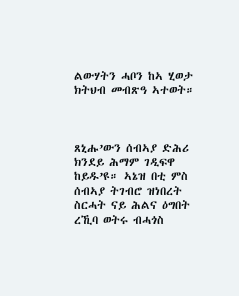ልውሃትን ሓቦን ከኣ ሂወታ ክትህብ መብጽዓ ኣተወት።



ጸኒሑ’ውን ሰብኣያ ድሕሪ ክንደይ ሕማም ገዲፍዋ ከይዱ’ዩ። ኣኔዝ በቲ ምስ ሰብኣያ ትገብሮ ዝነበረት ስርሓት ናይ ሕልና ዕግበት ረኺባ ወትሩ ብሓጎስ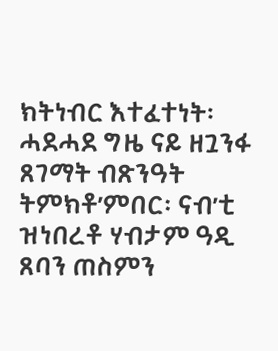ክትነብር እተፈተነት፡ ሓደሓደ ግዜ ናይ ዘጓንፋ ጸገማት ብጽንዓት ትምክቶ’ምበር፡ ናብ’ቲ ዝነበረቶ ሃብታም ዓዲ ጸባን ጠስምን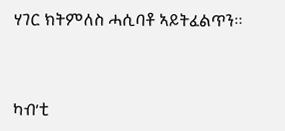ሃገር ክትምለስ ሓሲባቶ ኣይትፈልጥን።



ካብ’ቲ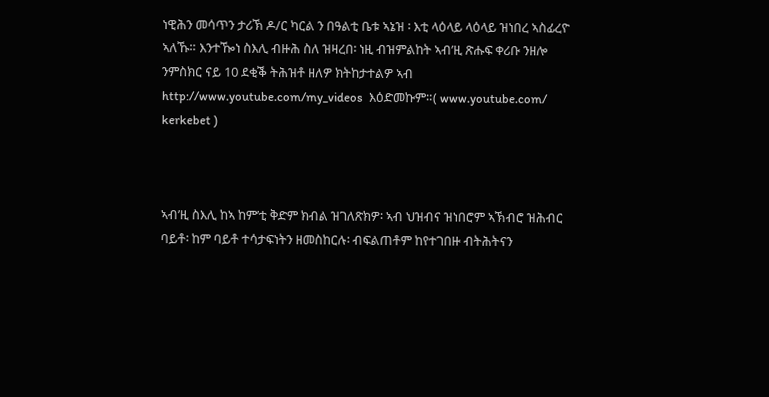ነዊሕን መሳጥን ታሪኽ ዶ/ር ካርል ን በዓልቲ ቤቱ ኣኔዝ ፡ እቲ ላዕላይ ላዕላይ ዝነበረ ኣስፊረዮ ኣለኹ። እንተዀነ ስእሊ ብዙሕ ስለ ዝዛረበ፡ ነዚ ብዝምልከት ኣብ’ዚ ጽሑፍ ቀሪቡ ንዘሎ ንምስክር ናይ 10 ደቂቕ ትሕዝቶ ዘለዎ ክትከታተልዎ ኣብ http://www.youtube.com/my_videos  እዕድመኩም።( www.youtube.com/ kerkebet )



ኣብ’ዚ ስእሊ ከኣ ከም’ቲ ቅድም ክብል ዝገለጽክዎ፡ ኣብ ህዝብና ዝነበሮም ኣኽብሮ ዝሕብር ባይቶ፡ ከም ባይቶ ተሳታፍነትን ዘመስከርሉ፡ ብፍልጠቶም ከየተገበዙ ብትሕትናን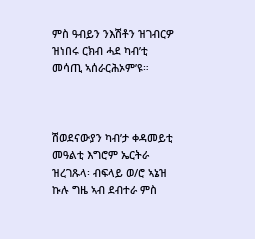ምስ ዓብይን ንእሽቶን ዝገብርዎ ዝነበሩ ርክብ ሓደ ካብ’ቲ መሳጢ ኣሰራርሕኦም’ዩ።



ሽወደናውያን ካብ’ታ ቀዳመይቲ መዓልቲ እግሮም ኤርትራ ዝረገጹላ፡ ብፍላይ ወ/ሮ ኣኔዝ ኩሉ ግዜ ኣብ ደብተራ ምስ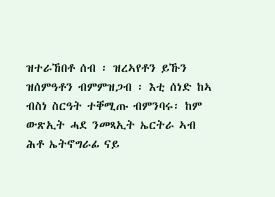ዝተራኸበቶ ሰብ ፡ ዝረኣየቶን ይኹን ዝሰምዓቶን ብምምዝጋብ ፡ እቲ ሰነድ ከኣ ብስነ ስርዓት ተቐሚጡ ብምንባሩ፡ ከም ውጽኢት ሓደ ንመጻኢት ኤርትራ ኣብ ሕቶ ኤትኖግራፊ ናይ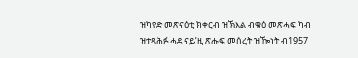ዝካየድ መጽናዕቲ ክቀርብ ዝኽእል ብቁዕ መጽሓፍ ካብ ዝተጻሕፉ ሓደ ናይ’ዚ ጽሑፍ መሰረት ዝዀነት ብ1957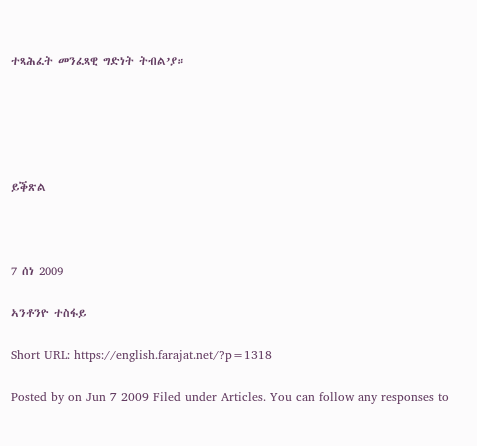ተጻሕፈት መንፈጻዊ ግድነት ትብል’ያ።





ይቕጽል



7 ሰነ 2009

ኣንቶንዮ ተስፋይ

Short URL: https://english.farajat.net/?p=1318

Posted by on Jun 7 2009 Filed under Articles. You can follow any responses to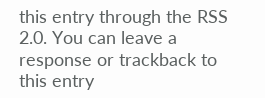this entry through the RSS 2.0. You can leave a response or trackback to this entry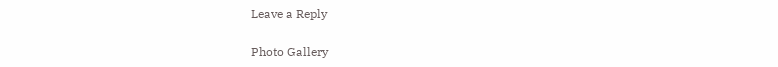Leave a Reply

Photo Gallery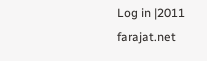Log in |2011 farajat.net